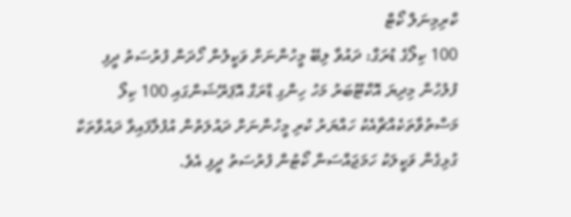ކްރިމިނަލް ކޯޓް
100 ކިލޯގެ ޑުރަގް: ދައުވާ ލިބޭ މީހުންނަށް ވަކީލުން ހޯދަން ފުރުސަތު ދީފި
ފުލުހުން މިދިޔަ އޮކްޓޫބަރު މަހު ހިންގި ޑްރަގް އޮޕަރޭޝަންގައި 100 ކިލޯ މަސްތުވާތަކެއްޗާއެކު ހައްޔަރު ކުރި މީހުންނަށް ދައުލަތުން އުފުލާފައިވާ ދައުވާތަކާ ގުޅިގެން ވަކީލަކު ހަމަޖައްސަން ކޯޓުން ފުރުސަތު ދީފި އެވެ.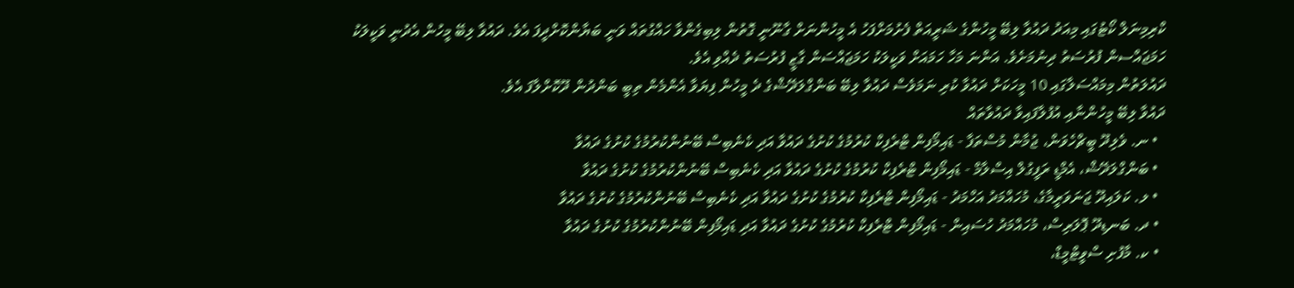ކްރިމިނަލް ކޯޓުގައި މިއަދު ދައުވާ ލިބޭ މީހުންގެ ޝަރީއަތް ފެށުމަށްފަހު އެ މީހުންނަށް ގާނޫނީ ގޮތުން ލިބިގެންވާ ހައްގުތައް ވަނީ ބަޔާންކޮށްދީފަ އެވެ. ދައުވާ ލިބޭ މީހުން އެދުނީ ވަކީލަކު ހަމަޖައްސން ފުރުސަތު ދިނުމަށެވެ. އަންނަ މަހާ ހަމައަށް ވަކީލަކު ހަމަޖައްސަން ގާޒީ ފުރުސަތު ދެއްވި އެވެ.
ދައުލަތުން މިމައްސަލާގައި 10 މީހަކަށް ދައުވާ ކުރި ނަމަވެސް ދައުވާ ލިބޭ ބަންގްލަދޭޝްގެ ދެ މީހުން ފިޔަވާ އެންމެން ތިބީ ބަންދުން ދޫކޮށްލާފަ އެވެ.
ދައުވާ ލިބޭ މީހުންނާއި އުފުލާފައިވާ ދައުވާތައް
  • ނ. ވެލިދޫ ބީޗްހެވަން، ޖުމާން މުސްތަފާ - ޑައިމޯފިން ޓްރެފިކް ކުރުމުގެ ކުށުގެ ދައުވާ އަދި ކެނެބިސް ބޭނުންކުރުމުގެ ކުށުގެ ދައުވާ
  • ބަންގްލަދޭޝް، އެމްޑީ ރަފީގުލް އިސްލާމް - ޑައިމޯފިން ޓްރެފިކް ކުރުމުގެ ކުށުގެ ދައުވާ އަދި ކެނެބިސް ބޭނުންކުރުމުގެ ކުށުގެ ދައުވާ
  • ލ. ކަލައިދޫ ޖަނަވަރީމާގެ، މުހައްމަދު އަހްމަދު - ޑައިމޯފިން ޓްރެފިކް ކުރުމުގެ ކުށުގެ ދައުވާ އަދި ކެނެބިސް ބޭނުންކުރުމުގެ ކުށުގެ ދައުވާ
  • ދ. ބަނޑިދޫ ޕޮލަރިސް، މުހައްމަދު ހުސައިން - ޑައިމޯފިން ޓްރެފިކް ކުރުމުގެ ކުށުގެ ދައުވާ އަދި ޑައިމޯފިން ބޭނުންކުރުމުގެ ކުށުގެ ދައުވާ
  • ކ. މާފުށި ސްވީޓްމީޑް،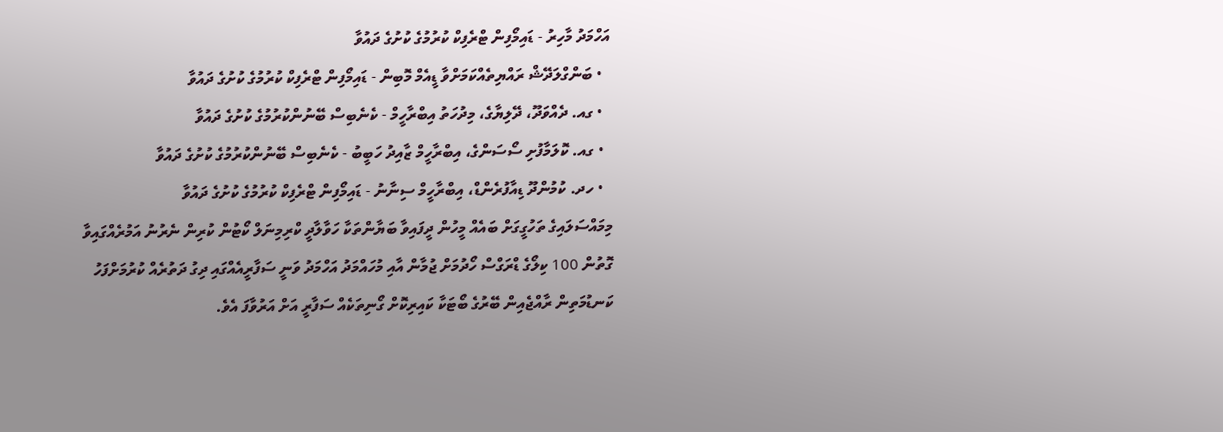އަހްމަދު މާހިރު - ޑައިމޯފިން ޓްރެފިކް ކުރުމުގެ ކުށުގެ ދައުވާ
  • ބަންގްލަދޭޝް ރައްޔިތެއްކަމަށްވާ ޑީއެމް މޮބިން - ޑައިމޯފިން ޓްރެފިކް ކުރުމުގެ ކުށުގެ ދައުވާ
  • ގއ. ދެއްވަދޫ، ދޭލިޔާގެ، މިދުހަތު އިބްރާހީމް - ކެނެބިސް ބޭނުންކުރުމުގެ ކުށުގެ ދައުވާ
  • ގއ. ކޮލަމާފުށި ސޯސަންގެ، އިބްރާހީމް ޒާއިދު ހަބީބު - ކެނެބިސް ބޭނުންކުރުމުގެ ކުށުގެ ދައުވާ
  • ހދ. ކުމުންދޫ ޑިއާފުރެންޑް، އިބްރާހީމް ސިނާނު - ޑައިމޯފިން ޓްރެފިކް ކުރުމުގެ ކުށުގެ ދައުވާ
މިމައްސަލައިގެ ތަހުގީގަށް ބައެއް މީހުން ދީފައިވާ ބަޔާންތަކާ ހަވާލާދީ ކްރިމިނަލް ކޯޓުން ކުރިން ނެރުނު އަމުރެއްގައިވާ ގޮތުން 100 ކިލޯގެ ޑްރަގްސް ހޯދުމަށް ޖުމާން އާއި މުހައްމަދު އަހްމަދު ވަނީ ސަފާރީއެއްގައި ދިގު ދަތުރެއް ކުރުމަށްފަހު ކަނޑުމަތިން ރާއްޖެއިން ބޭރުގެ ބޯޓަކާ ކައިރިކޮށް ގޯނިތަކެއް ސަފާރީ އަށް އަރުވާފަ އެވެ.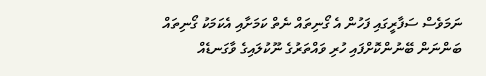ނަމަވެސް ސަފާރީގައި ފަހުން އެ ގޯނިތައް ނެތް ކަމަށާއި އެކަމަކު ގޯނިތައް ބަންނަން ބޭނުންކޮށްފައި ހުރި ވައްތަރުގެ ނޫކުލައިގެ ވާގަނޑެއް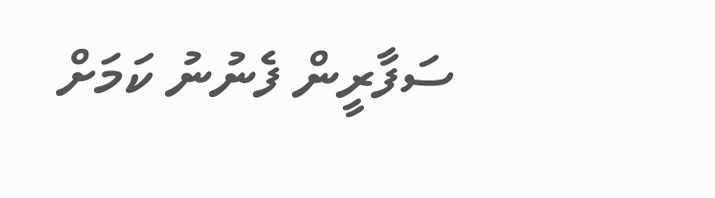ސަފާރީން ފެނުނު ކަމަށް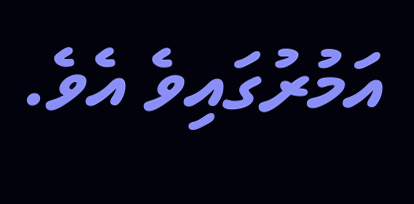އަމުރުގައިވެ އެވެ.